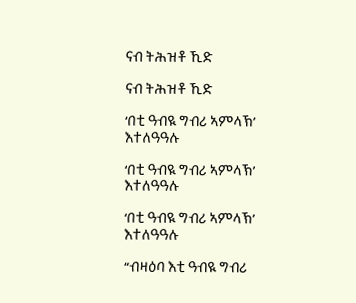ናብ ትሕዝቶ ኺድ

ናብ ትሕዝቶ ኺድ

‘በቲ ዓብዪ ግብሪ ኣምላኽ’ እተለዓዓሉ

‘በቲ ዓብዪ ግብሪ ኣምላኽ’ እተለዓዓሉ

‘በቲ ዓብዪ ግብሪ ኣምላኽ’ እተለዓዓሉ

“ብዛዕባ እቲ ዓብዪ ግብሪ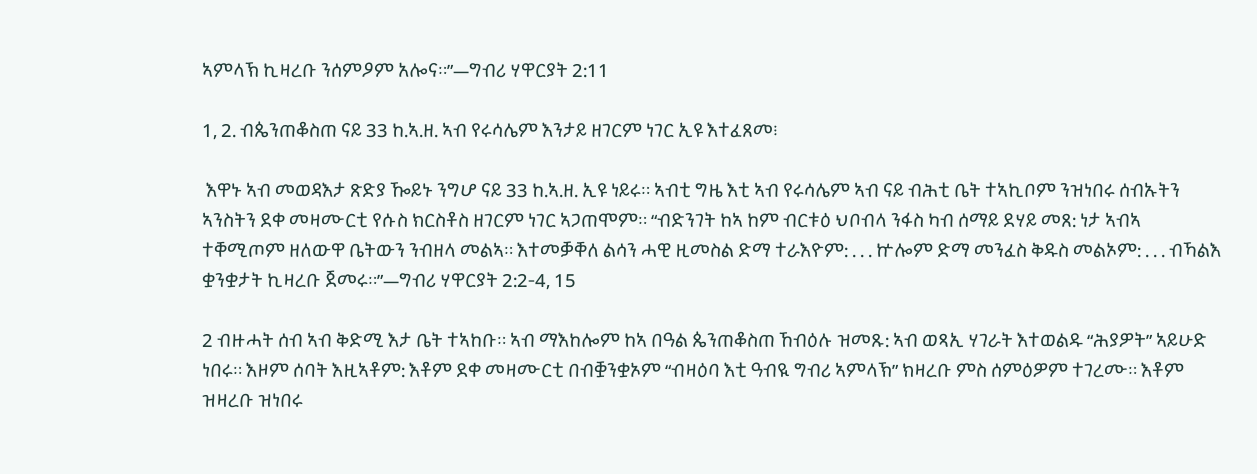ኣምላኽ ኪዛረቡ ንሰምዖም አሎና።”—ግብሪ ሃዋርያት 2:11

1, 2. ብጴንጠቆስጠ ናይ 33 ከ.ኣ.ዘ. ኣብ የሩሳሌም እንታይ ዘገርም ነገር ኢዩ እተፈጸመ፧

 እዋኑ ኣብ መወዳእታ ጽድያ ዀይኑ ንግሆ ናይ 33 ከ.ኣ.ዘ. ኢዩ ነይሩ። ኣብቲ ግዜ እቲ ኣብ የሩሳሌም ኣብ ናይ ብሕቲ ቤት ተኣኪቦም ንዝነበሩ ሰብኡትን ኣንስትን ደቀ መዛሙርቲ የሱስ ክርስቶስ ዘገርም ነገር ኣጋጠሞም። “ብድንገት ከኣ ከም ብርቱዕ ህቦብላ ንፋስ ካብ ሰማይ ደሃይ መጸ: ነታ ኣብኣ ተቐሚጦም ዘለውዋ ቤትውን ንብዘላ መልኣ። እተመቓቐለ ልሳን ሓዊ ዚመስል ድማ ተራእዮም: . . . ኵሎም ድማ መንፈስ ቅዱስ መልኦም: . . . ብኻልእ ቋንቋታት ኪዛረቡ ጀመሩ።”—ግብሪ ሃዋርያት 2:2-4, 15

2 ብዙሓት ሰብ ኣብ ቅድሚ እታ ቤት ተኣከቡ። ኣብ ማእከሎም ከኣ በዓል ጴንጠቆስጠ ኸብዕሉ ዝመጹ: ኣብ ወጻኢ ሃገራት እተወልዱ “ሕያዎት” ኣይሁድ ነበሩ። እዞም ሰባት እዚኣቶም: እቶም ደቀ መዛሙርቲ በብቛንቋኦም “ብዛዕባ እቲ ዓብዪ ግብሪ ኣምላኽ” ክዛረቡ ምስ ሰምዕዎም ተገረሙ። እቶም ዝዛረቡ ዝነበሩ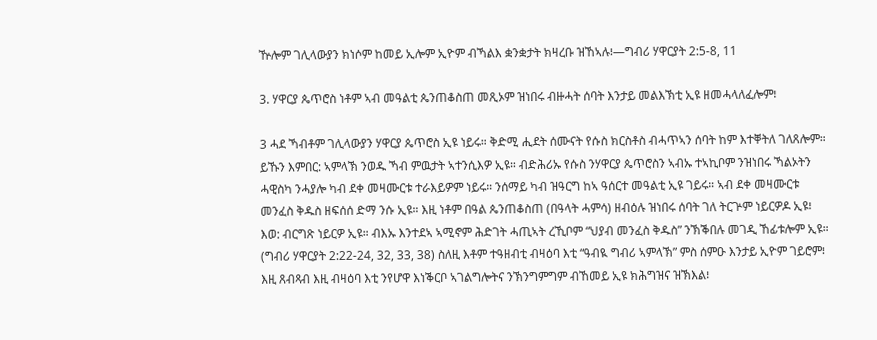ዅሎም ገሊላውያን ክነሶም ከመይ ኢሎም ኢዮም ብኻልእ ቋንቋታት ክዛረቡ ዝኸኣሉ፧—ግብሪ ሃዋርያት 2:5-8, 11

3. ሃዋርያ ጴጥሮስ ነቶም ኣብ መዓልቲ ጴንጠቆስጠ መጺኦም ዝነበሩ ብዙሓት ሰባት እንታይ መልእኽቲ ኢዩ ዘመሓላለፈሎም፧

3 ሓደ ኻብቶም ገሊላውያን ሃዋርያ ጴጥሮስ ኢዩ ነይሩ። ቅድሚ ሒደት ሰሙናት የሱስ ክርስቶስ ብሓጥኣን ሰባት ከም እተቐትለ ገለጸሎም። ይኹን እምበር: ኣምላኽ ንወዱ ኻብ ምዉታት ኣተንሲእዎ ኢዩ። ብድሕሪኡ የሱስ ንሃዋርያ ጴጥሮስን ኣብኡ ተኣኪቦም ንዝነበሩ ኻልኦትን ሓዊስካ ንሓያሎ ካብ ደቀ መዛሙርቱ ተራእይዎም ነይሩ። ንሰማይ ካብ ዝዓርግ ከኣ ዓሰርተ መዓልቲ ኢዩ ገይሩ። ኣብ ደቀ መዛሙርቱ መንፈስ ቅዱስ ዘፍሰሰ ድማ ንሱ ኢዩ። እዚ ነቶም በዓል ጴንጠቆስጠ (በዓላት ሓምሳ) ዘብዕሉ ዝነበሩ ሰባት ገለ ትርጕም ነይርዎዶ ኢዩ፧ እወ: ብርግጽ ነይርዎ ኢዩ። ብእኡ እንተደኣ ኣሚኖም ሕድገት ሓጢኣት ረኺቦም “ህያብ መንፈስ ቅዱስ” ንኽቕበሉ መገዲ ኸፊቱሎም ኢዩ። (ግብሪ ሃዋርያት 2:22-24, 32, 33, 38) ስለዚ እቶም ተዓዘብቲ ብዛዕባ እቲ “ዓብዪ ግብሪ ኣምላኽ” ምስ ሰምዑ እንታይ ኢዮም ገይሮም፧ እዚ ጸብጻብ እዚ ብዛዕባ እቲ ንየሆዋ እነቕርቦ ኣገልግሎትና ንኽንግምግም ብኸመይ ኢዩ ክሕግዝና ዝኽእል፧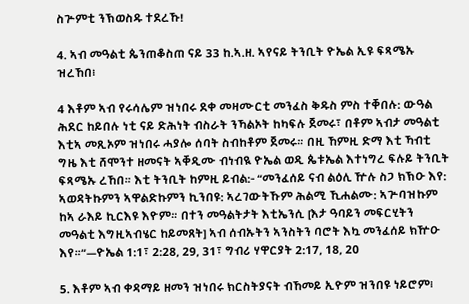ስጕምቲ ንኽወስዱ ተደረኹ!

4. ኣብ መዓልቲ ጴንጠቆስጠ ናይ 33 ከ.ኣ.ዘ. ኣየናይ ትንቢት ዮኤል ኢዩ ፍጻሜኡ ዝረኸበ፧

4 እቶም ኣብ የሩሳሌም ዝነበሩ ደቀ መዛሙርቲ መንፈስ ቅዱስ ምስ ተቐበሉ: ውዓል ሕደር ከይበሉ ነቲ ናይ ድሕነት ብስራት ንኻልኦት ከካፍሉ ጀመሩ፣ በቶም ኣብታ መዓልቲ እቲኣ መጺኦም ዝነበሩ ሓያሎ ሰባት ስብከቶም ጀመሩ። በዚ ኸምዚ ድማ እቲ ኻብቲ ግዜ እቲ ሸሞንተ ዘመናት ኣቐዲሙ ብነብዪ ዮኤል ወዲ ጴቱኤል እተነግረ ፍሉይ ትንቢት ፍጻሜኡ ረኸበ። እቲ ትንቢት ከምዚ ይብል:- “መንፈሰይ ናብ ልዕሊ ዅሉ ስጋ ክኽዑ እየ: ኣወዳትኩምን ኣዋልድኩምን ኪንበዩ: ኣረገውትኹም ሕልሚ ኺሐልሙ: ኣጕባዝኩም ከኣ ራእይ ኪርእዩ እዮም። በተን መዓልትታት እቲኤንሲ [እታ ዓባይን መፍርሂትን መዓልቲ እግዚኣብሄር ከይመጸት] ኣብ ሰብኡትን ኣንስትን ባሮት እኳ መንፈሰይ ክዅዑ እየ።”—ዮኤል 1:1፣ 2:28, 29, 31፣ ግብሪ ሃዋርያት 2:17, 18, 20

5. እቶም ኣብ ቀዳማይ ዘመን ዝነበሩ ክርስትያናት ብኸመይ ኢዮም ዝንበዩ ነይሮም፧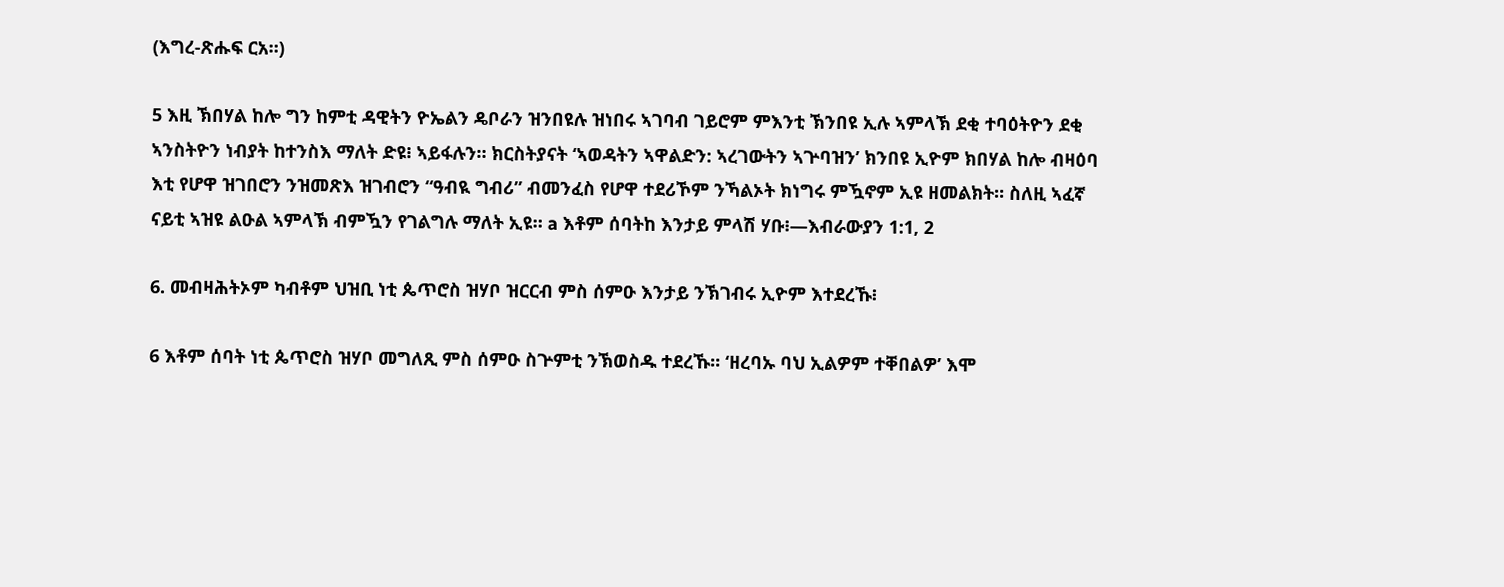(እግረ-ጽሑፍ ርአ።)

5 እዚ ኽበሃል ከሎ ግን ከምቲ ዳዊትን ዮኤልን ዴቦራን ዝንበዩሉ ዝነበሩ ኣገባብ ገይሮም ምእንቲ ኽንበዩ ኢሉ ኣምላኽ ደቂ ተባዕትዮን ደቂ ኣንስትዮን ነብያት ከተንስእ ማለት ድዩ፧ ኣይፋሉን። ክርስትያናት ‘ኣወዳትን ኣዋልድን: ኣረገውትን ኣጕባዝን’ ክንበዩ ኢዮም ክበሃል ከሎ ብዛዕባ እቲ የሆዋ ዝገበሮን ንዝመጽእ ዝገብሮን “ዓብዪ ግብሪ” ብመንፈስ የሆዋ ተደሪኾም ንኻልኦት ክነግሩ ምዃኖም ኢዩ ዘመልክት። ስለዚ ኣፈኛ ናይቲ ኣዝዩ ልዑል ኣምላኽ ብምዃን የገልግሉ ማለት ኢዩ። a እቶም ሰባትከ እንታይ ምላሽ ሃቡ፧—እብራውያን 1:1, 2

6. መብዛሕትኦም ካብቶም ህዝቢ ነቲ ጴጥሮስ ዝሃቦ ዝርርብ ምስ ሰምዑ እንታይ ንኽገብሩ ኢዮም እተደረኹ፧

6 እቶም ሰባት ነቲ ጴጥሮስ ዝሃቦ መግለጺ ምስ ሰምዑ ስጕምቲ ንኽወስዱ ተደረኹ። ‘ዘረባኡ ባህ ኢልዎም ተቐበልዎ’ እሞ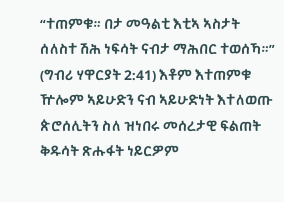“ተጠምቁ። በታ መዓልቲ እቲኣ ኣስታት ሰለስተ ሽሕ ነፍሳት ናብታ ማሕበር ተወሰኻ።” (ግብሪ ሃዋርያት 2:41) እቶም እተጠምቁ ዅሎም ኣይሁድን ናብ ኣይሁድነት እተለወጡ ጵሮሰሊትን ስለ ዝነበሩ መሰረታዊ ፍልጠት ቅዱሳት ጽሑፋት ነይርዎም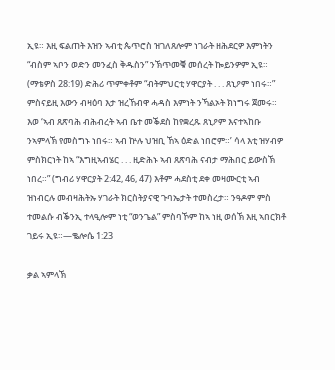ኢዩ። እዚ ፍልጠት እዝን ኣብቲ ጴጥሮስ ዝገለጸሎም ነገራት ዘሕደርዎ እምነትን “ብስም ኣቦን ወድን መንፈስ ቅዱስን” ንኽጥመቑ መሰረት ኰይንዎም ኢዩ። (ማቴዎስ 28:19) ድሕሪ ጥምቀቶም “ብትምህርቲ ሃዋርያት . . . ጸኒዖም ነበሩ።” ምስናይዚ እውን ብዛዕባ እታ ዝረኸብዋ ሓዳስ እምነት ንኻልኦት ክነግሩ ጀመሩ። እወ ‘ኣብ ጸጽባሕ ብሕብረት ኣብ ቤተ መቕደስ ከየቋረጹ ጸኒዖም እናተኣከቡ ንኣምላኽ የመስግኑ ነበሩ። ኣብ ኵሉ ህዝቢ ኸኣ ዕድል ነበሮም።’ ሳላ እቲ ዝሃብዎ ምስክርነት ከኣ “እግዚኣብሄር . . . ዚድሕኑ ኣብ ጸጽባሕ ናብታ ማሕበር ይውስኽ ነበረ።” (ግብሪ ሃዋርያት 2:42, 46, 47) እቶም ሓደስቲ ደቀ መዛሙርቲ ኣብ ዝነብርሉ መብዛሕትኡ ሃገራት ክርስትያናዊ ጉባኤታት ተመስረታ። ንዓዶም ምስ ተመልሱ ብቕንኢ ተላዒሎም ነቲ “ወንጌል” ምስባኾም ከኣ ነዚ ወሰኽ እዚ ኣበርክቶ ገይሩ ኢዩ።—ቈሎሴ 1:23

ቃል ኣምላኽ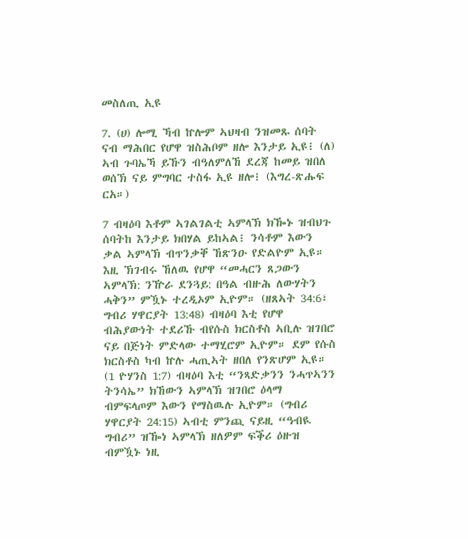መስለጢ ኢዩ

7. (ሀ) ሎሚ ኻብ ኵሎም ኣህዛብ ንዝመጹ ሰባት ናብ ማሕበር የሆዋ ዝስሕቦም ዘሎ እንታይ ኢዩ፧ (ለ) ኣብ ጉባኤኻ ይኹን ብዓለምለኸ ደረጃ ከመይ ዝበለ ወሰኽ ናይ ምግባር ተስፋ ኢዩ ዘሎ፧ (እግረ-ጽሑፍ ርአ።)

7 ብዛዕባ እቶም ኣገልገልቲ ኣምላኽ ክዀኑ ዝብህጉ ሰባትከ እንታይ ክበሃል ይከኣል፧ ንሳቶም እውን ቃል ኣምላኽ ብጥንቃቐ ኸጽንዑ የድልዮም ኢዩ። እዚ ኽገብሩ ኸለዉ የሆዋ “መሓርን ጸጋውን ኣምላኽ: ንዅራ ደንጓይ: በዓል ብዙሕ ለውሃትን ሓቅን” ምዃኑ ተረዲኦም ኢዮም። (ዘጸኣት 34:6፣ ግብሪ ሃዋርያት 13:48) ብዛዕባ እቲ የሆዋ ብሕያውነት ተደሪኹ ብየሱስ ክርስቶስ ኣቢሉ ዝገበሮ ናይ በጅነት ምድላው ተማሂሮም ኢዮም። ደም የሱስ ክርስቶስ ካብ ኵሉ ሓጢኣት ዘበለ የንጽሆም ኢዩ። (1 ዮሃንስ 1:7) ብዛዕባ እቲ “ንጻድቃንን ንሓጥኣንን ትንሳኤ” ክኸውን ኣምላኽ ዝገበሮ ዕላማ ብምፍላጦም እውን የማስዉሉ ኢዮም። (ግብሪ ሃዋርያት 24:15) ኣብቲ ምንጪ ናይዚ “ዓብዪ ግብሪ” ዝዀነ ኣምላኽ ዘለዎም ፍቕሪ ዕዙዝ ብምዃኑ ነዚ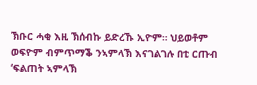ኽቡር ሓቂ እዚ ኽሰብኩ ይድረኹ ኢዮም። ህይወቶም ወፍዮም ብምጥማቕ ንኣምላኽ እናገልገሉ በቲ ርጡብ ‘ፍልጠት ኣምላኽ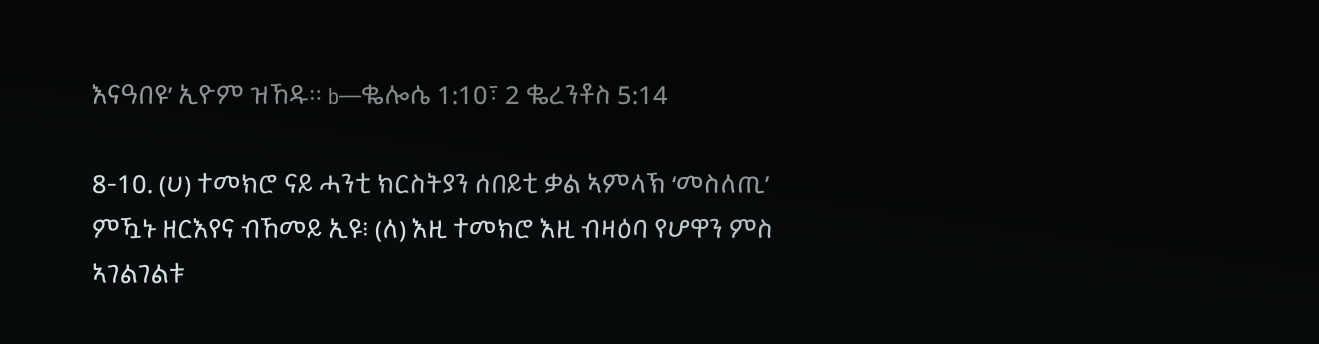እናዓበዩ’ ኢዮም ዝኸዱ። b—ቈሎሴ 1:10፣ 2 ቈረንቶስ 5:14

8-10. (ሀ) ተመክሮ ናይ ሓንቲ ክርስትያን ሰበይቲ ቃል ኣምላኽ ‘መስለጢ’ ምዃኑ ዘርእየና ብኸመይ ኢዩ፧ (ለ) እዚ ተመክሮ እዚ ብዛዕባ የሆዋን ምስ ኣገልገልቱ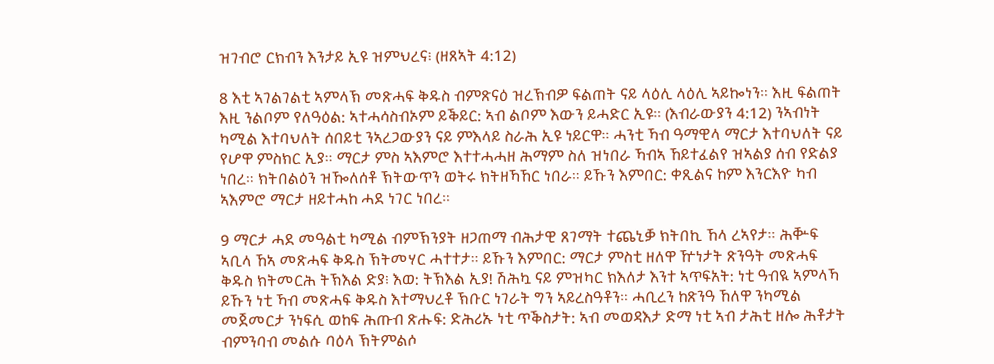ዝገብሮ ርክብን እንታይ ኢዩ ዝምህረና፧ (ዘጸኣት 4:12)

8 እቲ ኣገልገልቲ ኣምላኽ መጽሓፍ ቅዱስ ብምጽናዕ ዝረኽብዎ ፍልጠት ናይ ላዕሊ ላዕሊ ኣይኰነን። እዚ ፍልጠት እዚ ንልቦም የለዓዕል: ኣተሓሳስብኦም ይቕይር: ኣብ ልቦም እውን ይሓድር ኢዩ። (እብራውያን 4:12) ንኣብነት ካሚል እተባህለት ሰበይቲ ንኣረጋውያን ናይ ምእላይ ስራሕ ኢዩ ነይርዋ። ሓንቲ ኻብ ዓማዊላ ማርታ እተባህለት ናይ የሆዋ ምስክር ኢያ። ማርታ ምስ ኣእምሮ እተተሓሓዘ ሕማም ስለ ዝነበራ ኻብኣ ኸይተፈልየ ዝኣልያ ሰብ የድልያ ነበረ። ክትበልዕን ዝዀለሰቶ ኽትውጥን ወትሩ ክትዘኻኸር ነበራ። ይኹን እምበር: ቀጺልና ከም እንርእዮ ካብ ኣእምሮ ማርታ ዘይተሓከ ሓደ ነገር ነበረ።

9 ማርታ ሓደ መዓልቲ ካሚል ብምኽንያት ዘጋጠማ ብሕታዊ ጸገማት ተጨኒቓ ክትበኪ ኸላ ረኣየታ። ሕቝፍ ኣቢላ ኸኣ መጽሓፍ ቅዱስ ኽትመሃር ሓተተታ። ይኹን እምበር: ማርታ ምስቲ ዘለዋ ዅነታት ጽንዓት መጽሓፍ ቅዱስ ክትመርሕ ትኽእል ድያ፧ እወ: ትኽእል ኢያ! ሽሕኳ ናይ ምዝካር ክእለታ እንተ ኣጥፍአት: ነቲ ዓብዪ ኣምላኻ ይኹን ነቲ ኻብ መጽሓፍ ቅዱስ እተማህረቶ ኽቡር ነገራት ግን ኣይረስዓቶን። ሓቢረን ከጽንዓ ኸለዋ ንካሚል መጀመርታ ንነፍሲ ወከፍ ሕጡብ ጽሑፍ: ድሕሪኡ ነቲ ጥቕስታት: ኣብ መወዳእታ ድማ ነቲ ኣብ ታሕቲ ዘሎ ሕቶታት ብምንባብ መልሱ ባዕላ ኽትምልሶ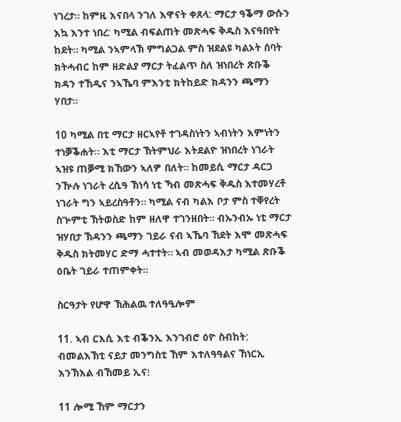ነገረታ። ከምዚ እናበላ ንገለ እዋናት ቀጸላ: ማርታ ዓቕማ ውሱን እኳ እንተ ነበረ: ካሚል ብፍልጠት መጽሓፍ ቅዱስ እናዓበየት ከደት። ካሚል ንኣምላኽ ምግልጋል ምስ ዝደልዩ ካልኦት ሰባት ክትሓብር ከም ዘድልያ ማርታ ትፈልጥ ስለ ዝነበረት ጽቡቕ ክዳን ተኸዲና ንኣኼባ ምእንቲ ክትከይድ ክዳንን ጫማን ሃበታ።

10 ካሚል በቲ ማርታ ዘርኣየቶ ተገዳስነትን ኣብነትን እምነትን ተነቓቕሐት። እቲ ማርታ ኽትምህራ እትደልዮ ዝነበረት ነገራት ኣዝዩ ጠቓሚ ክኸውን ኣለዎ በለት። ከመይሲ ማርታ ዳርጋ ንዅሉ ነገራት ረሲዓ ኽነሳ ነቲ ኻብ መጽሓፍ ቅዱስ እተመሃረቶ ነገራት ግን ኣይረስዓቶን። ካሚል ናብ ካልእ ቦታ ምስ ተቐየረት ስጕምቲ ኽትወስድ ከም ዘለዋ ተገንዘበት። ብኡንብኡ ነቲ ማርታ ዝሃበታ ኽዳንን ጫማን ገይራ ናብ ኣኼባ ኸደት እሞ መጽሓፍ ቅዱስ ክትመሃር ድማ ሓተተት። ኣብ መወዳእታ ካሚል ጽቡቕ ዕቤት ገይራ ተጠምቀት።

ስርዓታት የሆዋ ኽሕልዉ ተለዓዒሎም

11. ኣብ ርእሲ እቲ ብቕንኢ እንገብሮ ዕዮ ስብከት: ብመልእኽቲ ናይታ መንግስቲ ኸም እተለዓዓልና ኸነርኢ እንኽእል ብኸመይ ኢና፧

11 ሎሚ ኸም ማርታን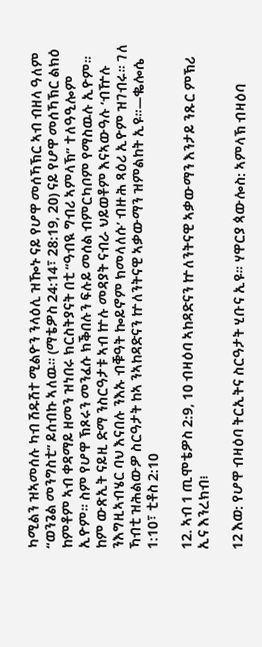ካሚልን ዝኣመሰሉ ካብ ሽዱሽተ ሚልዮን ንላዕሊ ዝዀኑ ናይ የሆዋ መሰኻኽር ኣብ ብዘላ ዓለም “ወንጌል መንግስቲ” ይሰብኩ ኣለዉ። (ማቴዎስ 24:14፣ 28:19, 20) ናይ የሆዋ መሰኻኽር ልክዕ ከምቶም ኣብ ቀዳማይ ዘመን ዝነበሩ ክርስትያናት በቲ “ዓብዪ ግብሪ ኣምላኽ” ተለዓዒሎም ኢዮም። ስም የሆዋ ኽጾሩን መንፈሱ ክቕበሉን ፍሉይ መሰል ብምርካቦም የማስዉሉ ኢዮም። ከም ውጽኢት ናይዚ ድማ ንስርዓታቱ ኣብ ኵሉ መዳያት ናብራ ህይወቶም እናኣውዓሉ ‘ብዅሉ ንእግዚኣብሄር ባህ እናበሉ ንእኡ ብቑዓት ኰይኖም ክመላለሱ’ ብዙሕ ጻዕሪ ኢዮም ዝገብሩ። ገለ ኻብቲ ዝሕልውዎ ስርዓታት ከኣ ንኣከዳድናን ኵለንትናዊ ኣቃውማን ዝምልከት ኢዩ።—ቈሎሴ 1:10፣ ቲቶስ 2:10

12. ኣብ 1 ጢሞቴዎስ 2:9, 10 ብዛዕባ ኣከዳድናን ኵለንትናዊ ኣቃውማን እንታይ ንጹር ምኽሪ ኢና እንረክብ፧

12 እወ: የሆዋ ብዛዕባ ትርኢትና ስርዓታት ሂቡና ኢዩ። ሃዋርያ ጳውሎስ: ኣምላኽ ብዛዕባ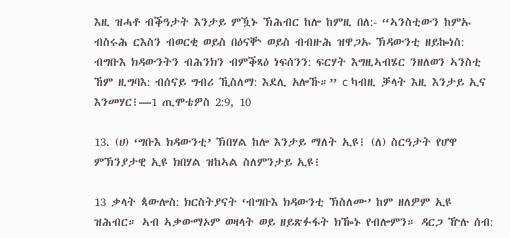እዚ ዝሓቶ ብቕዓታት እንታይ ምዃኑ ኽሕብር ከሎ ከምዚ በለ:- “ኣንስቲውን ከምኡ ብስሩሕ ርእስን ብወርቂ ወይስ በዕናቝ ወይስ ብብዙሕ ዝዋጋኡ ኽዳውንቲ ዘይኰነስ: ብግቡእ ክዳውንትን ብሕንክን ብምቕጻዕ ነፍሰንን: ፍርሃት እግዚኣብሄር ንዘለወን ኣንስቲ ኸም ዚግባእ: ብሰናይ ግብሪ ኺስለማ: እደሊ አሎኹ።” c ካብዚ ቓላት እዚ እንታይ ኢና እንመሃር፧—1 ጢሞቴዎስ 2:9, 10

13. (ሀ) ‘ግቡእ ክዳውንቲ’ ኽበሃል ከሎ እንታይ ማለት ኢዩ፧ (ለ) ስርዓታት የሆዋ ምኽንያታዊ ኢዩ ክበሃል ዝከኣል ስለምንታይ ኢዩ፧

13 ቃላት ጳውሎስ: ክርስትያናት ‘ብግቡእ ክዳውንቲ ኽስለሙ’ ከም ዘለዎም ኢዩ ዝሕብር። ኣብ ኣቃውማኦም ወዛላት ወይ ዘይጽፉፋት ክዀኑ የብሎምን። ዳርጋ ዅሉ ሰብ: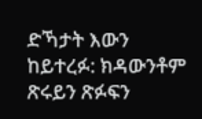ድኻታት እውን ከይተረፉ: ክዳውንቶም ጽሩይን ጽፉፍን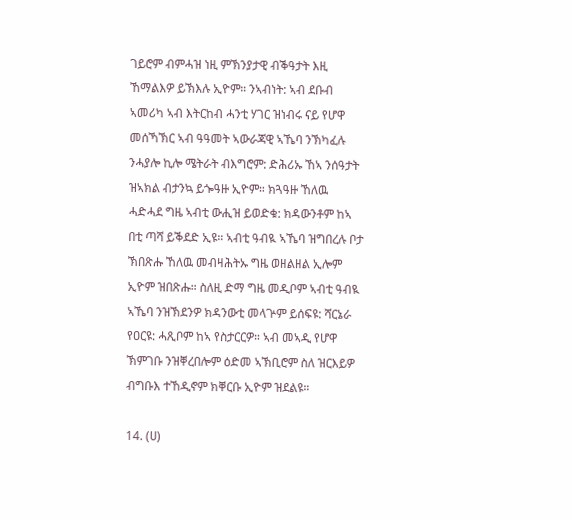ገይሮም ብምሓዝ ነዚ ምኽንያታዊ ብቕዓታት እዚ ኸማልእዎ ይኽእሉ ኢዮም። ንኣብነት: ኣብ ደቡብ ኣመሪካ ኣብ እትርከብ ሓንቲ ሃገር ዝነብሩ ናይ የሆዋ መሰኻኽር ኣብ ዓዓመት ኣውራጃዊ ኣኼባ ንኽካፈሉ ንሓያሎ ኪሎ ሜትራት ብእግሮም: ድሕሪኡ ኸኣ ንሰዓታት ዝኣክል ብታንኳ ይጐዓዙ ኢዮም። ክጓዓዙ ኸለዉ ሓድሓደ ግዜ ኣብቲ ውሒዝ ይወድቁ: ክዳውንቶም ከኣ በቲ ጣሻ ይቕደድ ኢዩ። ኣብቲ ዓብዪ ኣኼባ ዝግበረሉ ቦታ ኽበጽሑ ኸለዉ መብዛሕትኡ ግዜ ወዘልዘል ኢሎም ኢዮም ዝበጽሑ። ስለዚ ድማ ግዜ መዲቦም ኣብቲ ዓብዪ ኣኼባ ንዝኽደንዎ ክዳንውቲ መላጕም ይሰፍዩ: ሻርኔራ የዐርዩ: ሓጺቦም ከኣ የስታርርዎ። ኣብ መኣዲ የሆዋ ኽምገቡ ንዝቐረበሎም ዕድመ ኣኽቢሮም ስለ ዝርእይዎ ብግቡእ ተኸዲኖም ክቐርቡ ኢዮም ዝደልዩ።

14. (ሀ)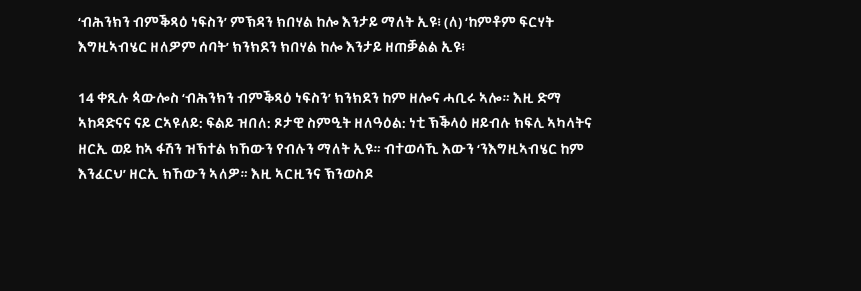‘ብሕንክን ብምቕጻዕ ነፍስን’ ምኽዳን ክበሃል ከሎ እንታይ ማለት ኢዩ፧ (ለ) ‘ከምቶም ፍርሃት እግዚኣብሄር ዘለዎም ሰባት’ ክንክደን ክበሃል ከሎ እንታይ ዘጠቓልል ኢዩ፧

14 ቀጺሉ ጳውሎስ ‘ብሕንክን ብምቕጻዕ ነፍስን’ ክንክደን ከም ዘሎና ሓቢሩ ኣሎ። እዚ ድማ ኣከዳድናና ናይ ርኣዩለይ: ፍልይ ዝበለ: ጾታዊ ስምዒት ዘለዓዕል: ነቲ ኽቕላዕ ዘይብሉ ክፍሊ ኣካላትና ዘርኢ ወይ ከኣ ፋሽን ዝኽተል ክኸውን የብሉን ማለት ኢዩ። ብተወሳኺ እውን ‘ንእግዚኣብሄር ከም እንፈርህ’ ዘርኢ ክኸውን ኣለዎ። እዚ ኣርዚንና ኽንወስዶ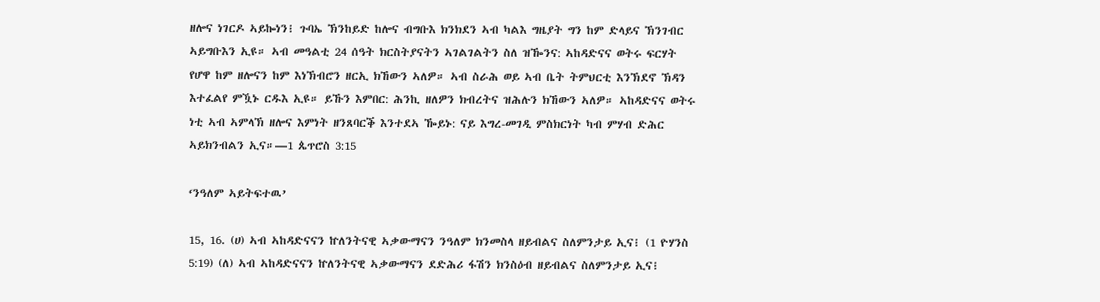ዘሎና ነገርዶ ኣይኰነን፧ ጉባኤ ኽንከይድ ከሎና ብግቡእ ክንክደን ኣብ ካልእ ግዜያት ግን ከም ድላይና ኽንገብር ኣይግቡእን ኢዩ። ኣብ መዓልቲ 24 ሰዓት ክርስትያናትን ኣገልገልትን ስለ ዝዀንና: ኣከዳድናና ወትሩ ፍርሃት የሆዋ ከም ዘሎናን ከም እነኽብሮን ዘርኢ ክኸውን ኣለዎ። ኣብ ስራሕ ወይ ኣብ ቤት ትምህርቲ እንኽደኖ ኽዳን እተፈልየ ምዃኑ ርዱእ ኢዩ። ይኹን እምበር: ሕንኪ ዘለዎን ክብረትና ዝሕሉን ክኸውን ኣለዎ። ኣከዳድናና ወትሩ ነቲ ኣብ ኣምላኽ ዘሎና እምነት ዘንጸባርቕ እንተደኣ ዀይኑ: ናይ እግረ-መገዲ ምስክርነት ካብ ምሃብ ድሕር ኣይክንብልን ኢና።—1 ጴጥሮስ 3:15

‘ንዓለም ኣይትፍተዉ’

15, 16. (ሀ) ኣብ ኣከዳድናናን ኵለንትናዊ ኣቃውማናን ንዓለም ክንመስላ ዘይብልና ስለምንታይ ኢና፧ (1 ዮሃንስ 5:19) (ለ) ኣብ ኣከዳድናናን ኵለንትናዊ ኣቃውማናን ደድሕሪ ፋሽን ክንስዕብ ዘይብልና ስለምንታይ ኢና፧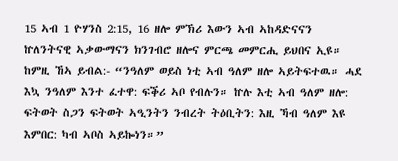15 ኣብ 1 ዮሃንስ 2:15, 16 ዘሎ ምኽሪ እውን ኣብ ኣከዳድናናን ኵለንትናዊ ኣቃውማናን ክንገብሮ ዘሎና ምርጫ መምርሒ ይህበና ኢዩ። ከምዚ ኸኣ ይብል:- “ንዓለም ወይስ ነቲ ኣብ ዓለም ዘሎ ኣይትፍተዉ። ሓደ እኳ ንዓለም እንተ ፈተዋ: ፍቕሪ ኣቦ የብሉን። ኵሉ እቲ ኣብ ዓለም ዘሎ: ፍትወት ስጋን ፍትወት ኣዒንትን ንብረት ትዕቢትን: እዚ ኻብ ዓለም እዩ እምበር: ካብ ኣቦስ ኣይኰነን።”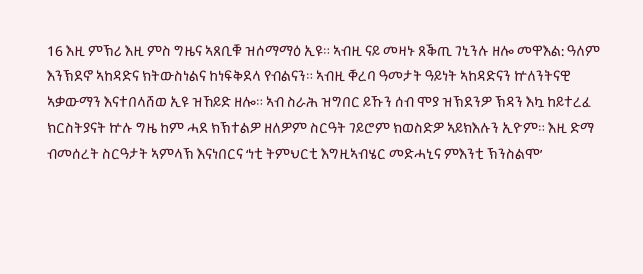16 እዚ ምኽሪ እዚ ምስ ግዜና ኣጸቢቑ ዝሰማማዕ ኢዩ። ኣብዚ ናይ መዛኑ ጸቕጢ ገኒንሉ ዘሎ መዋእል: ዓለም እንኽደኖ ኣከዳድና ክትውስነልና ከነፍቅደላ የብልናን። ኣብዚ ቐረባ ዓመታት ዓይነት ኣከዳድናን ኵለንትናዊ ኣቃውማን እናተበላሸወ ኢዩ ዝኸይድ ዘሎ። ኣብ ስራሕ ዝግበር ይኹን ሰብ ሞያ ዝኽደንዎ ኽዳን እኳ ከይተረፈ ክርስትያናት ኵሉ ግዜ ከም ሓደ ክኽተልዎ ዘለዎም ስርዓት ገይሮም ክወስድዎ ኣይክእሉን ኢዮም። እዚ ድማ ብመሰረት ስርዓታት ኣምላኽ እናነበርና ‘ነቲ ትምህርቲ እግዚኣብሄር መድሓኒና ምእንቲ ኽንስልሞ’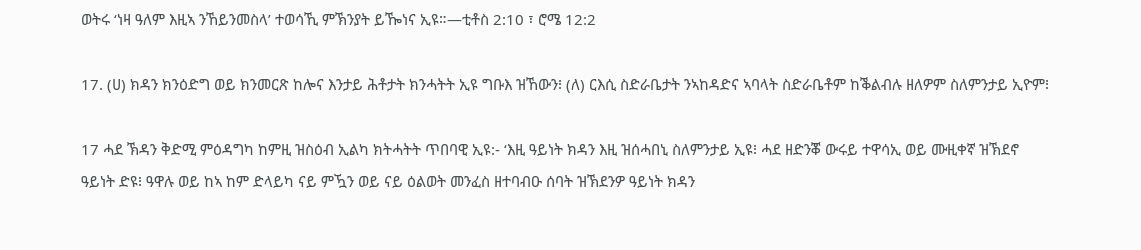ወትሩ ‘ነዛ ዓለም እዚኣ ንኸይንመስላ’ ተወሳኺ ምኽንያት ይዀነና ኢዩ።—ቲቶስ 2:10 ፣ ሮሜ 12:2

17. (ሀ) ክዳን ክንዕድግ ወይ ክንመርጽ ከሎና እንታይ ሕቶታት ክንሓትት ኢዩ ግቡእ ዝኸውን፧ (ለ) ርእሲ ስድራቤታት ንኣከዳድና ኣባላት ስድራቤቶም ከቕልብሉ ዘለዎም ስለምንታይ ኢዮም፧

17 ሓደ ኽዳን ቅድሚ ምዕዳግካ ከምዚ ዝስዕብ ኢልካ ክትሓትት ጥበባዊ ኢዩ:- ‘እዚ ዓይነት ክዳን እዚ ዝሰሓበኒ ስለምንታይ ኢዩ፧ ሓደ ዘድንቖ ውሩይ ተዋሳኢ ወይ ሙዚቀኛ ዝኽደኖ ዓይነት ድዩ፧ ዓዋሉ ወይ ከኣ ከም ድላይካ ናይ ምዃን ወይ ናይ ዕልወት መንፈስ ዘተባብዑ ሰባት ዝኽደንዎ ዓይነት ክዳን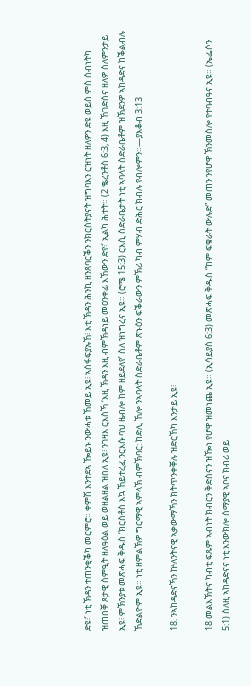ድዩ፧’ ነቲ ኽዳን ተጠንቂቕካ መርምሮ። ቀምሽ እንተደኣ ዀይኑ ንውሓቱ ኸመይ ኢዩ፧ ኣሰፋፍያኡኸ፧ እቲ ኽዳን ሕንኪ ዘንጸባርቕን ንክርስትያናት ዝግባእን ርዝነት ዘለዎን ድዩ ወይስ ምስ ሰብነትካ ዝጠበቐ ጾታዊ ስምዒት ዘለዓዕል ወይ ወዘልዘል ዝበለ ኢዩ፧ ንገዛእ ርእስኻ ‘እዚ ኽዳን እዚ ብምኽዳነይ መዐንቀፊ እኸውን ድየ፧’ ኢልካ ሕተት። (2 ቈረንቶስ 6:3, 4) እዚ ኸገድሰና ዘለዎ ስለምንታይ ኢዩ፧ ምኽንያቱ መጽሓፍ ቅዱስ ‘ክርስቶስ እኳ ኸይተረፈ ንርእሱ ባህ ዜብሎ ከም ዘይደለየ’ ስለ ዝነግረና ኢዩ። (ሮሜ 15:3) ርእሲ ስድራቤታት ነቲ ኣባላት ስድራቤቶም ዝኽደንዎ ኣከዳድና ከቕልብሉ ኸድልዮም ኢዩ። ነቲ ዘምልኽዎ ግርማዊ ኣምላኽ ብምኽባር: ከድሊ ኸሎ ንኣባላት ስድራቤቶም ጽኑዕን ፍቕራውን ምኽሪ ካብ ምሃብ ድሕር ክብሉ የብሎምን።—ያእቆብ 3:13

18. ንኣከዳድናኻን ኵለንትናዊ ኣቃውማኻን ክትጥንቀቐሉ ዝድርኸካ እንታይ ኢዩ፧

18 መልእኽትና ካብቲ ፍጹም ኣብነት ክብርን ቅድስናን ዝዀነ የሆዋ ዝመነጨ ኢዩ። (ኢሳይያስ 6:3) መጽሓፍ ቅዱስ “ከም ፍቁራት ውሉድ” መጠን ንየሆዋ ኽንመስሎ የተባብዓና ኢዩ። (ኤፌሶን 5:1) ስለዚ ኣከዳድናና ነቲ እንውክሎ ሰማያዊ ኣቦና ክብሪ ወይ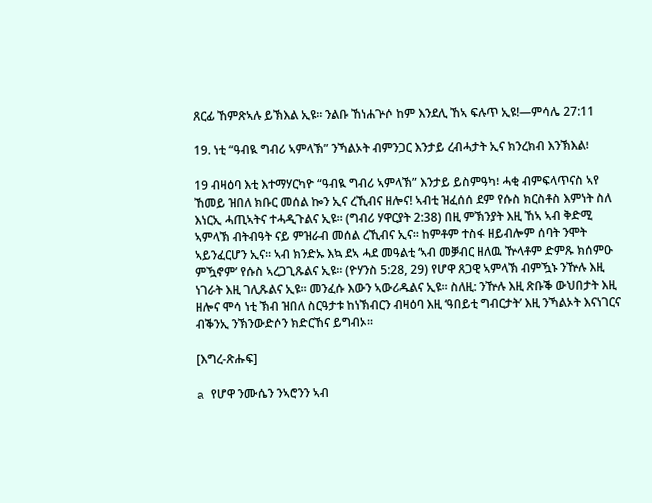ጸርፊ ኸምጽኣሉ ይኽእል ኢዩ። ንልቡ ኸነሐጕሶ ከም እንደሊ ኸኣ ፍሉጥ ኢዩ!—ምሳሌ 27:11

19. ነቲ “ዓብዪ ግብሪ ኣምላኽ” ንኻልኦት ብምንጋር እንታይ ረብሓታት ኢና ክንረክብ እንኽእል፧

19 ብዛዕባ እቲ እተማሃርካዮ “ዓብዪ ግብሪ ኣምላኽ” እንታይ ይስምዓካ፧ ሓቂ ብምፍላጥናስ ኣየ ኸመይ ዝበለ ክቡር መሰል ኰን ኢና ረኺብና ዘሎና! ኣብቲ ዝፈሰሰ ደም የሱስ ክርስቶስ እምነት ስለ እነርኢ ሓጢኣትና ተሓዲጉልና ኢዩ። (ግብሪ ሃዋርያት 2:38) በዚ ምኽንያት እዚ ኸኣ ኣብ ቅድሚ ኣምላኽ ብትብዓት ናይ ምዝራብ መሰል ረኺብና ኢና። ከምቶም ተስፋ ዘይብሎም ሰባት ንሞት ኣይንፈርሆን ኢና። ኣብ ክንድኡ እኳ ደኣ ሓደ መዓልቲ ‘ኣብ መቓብር ዘለዉ ዅላቶም ድምጹ ክሰምዑ ምዃኖም’ የሱስ ኣረጋጊጹልና ኢዩ። (ዮሃንስ 5:28, 29) የሆዋ ጸጋዊ ኣምላኽ ብምዃኑ ንዅሉ እዚ ነገራት እዚ ገሊጹልና ኢዩ። መንፈሱ እውን ኣውሪዱልና ኢዩ። ስለዚ: ንዅሉ እዚ ጽቡቕ ውህበታት እዚ ዘሎና ሞሳ ነቲ ኽብ ዝበለ ስርዓታቱ ከነኽብርን ብዛዕባ እዚ ‘ዓበይቲ ግብርታት’ እዚ ንኻልኦት እናነገርና ብቕንኢ ንኽንውድሶን ክድርኸና ይግብኦ።

[እግረ-ጽሑፍ]

a የሆዋ ንሙሴን ንኣሮንን ኣብ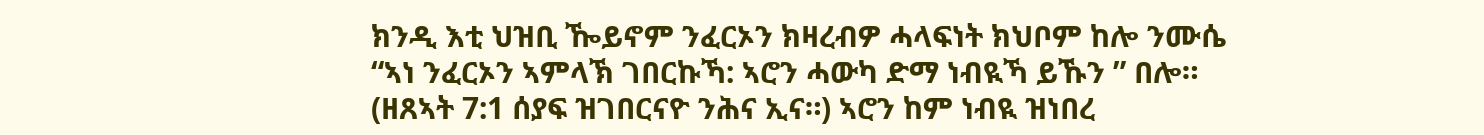ክንዲ እቲ ህዝቢ ዀይኖም ንፈርኦን ክዛረብዎ ሓላፍነት ክህቦም ከሎ ንሙሴ “ኣነ ንፈርኦን ኣምላኽ ገበርኩኻ: ኣሮን ሓውካ ድማ ነብዪኻ ይኹን ” በሎ። (ዘጸኣት 7:1 ሰያፍ ዝገበርናዮ ንሕና ኢና።) ኣሮን ከም ነብዪ ዝነበረ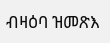ብዛዕባ ዝመጽእ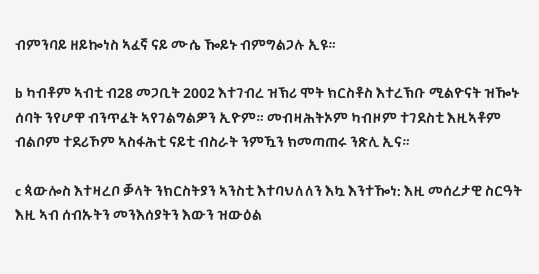ብምንባይ ዘይኰነስ ኣፈኛ ናይ ሙሴ ዀይኑ ብምግልጋሉ ኢዩ።

b ካብቶም ኣብቲ ብ28 መጋቢት 2002 እተገብረ ዝኽሪ ሞት ክርስቶስ እተረኽቡ ሚልዮናት ዝዀኑ ሰባት ንየሆዋ ብንጥፈት ኣየገልግልዎን ኢዮም። መብዛሕትኦም ካብዞም ተገደስቲ እዚኣቶም ብልቦም ተደሪኾም ኣስፋሕቲ ናይቲ ብስራት ንምዃን ክመጣጠሩ ንጽሊ ኢና።

c ጳውሎስ እተዛረቦ ቓላት ንክርስትያን ኣንስቲ እተባህለለን እኳ እንተዀነ: እዚ መሰረታዊ ስርዓት እዚ ኣብ ሰብኡትን መንእሰያትን እውን ዝውዕል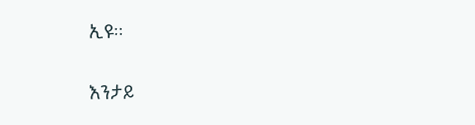ኢዩ።

እንታይ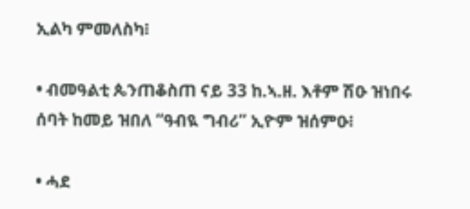ኢልካ ምመለስካ፧

• ብመዓልቲ ጴንጠቆስጠ ናይ 33 ከ.ኣ.ዘ. እቶም ሽዑ ዝነበሩ ሰባት ከመይ ዝበለ “ዓብዪ ግብሪ” ኢዮም ዝሰምዑ፧

• ሓደ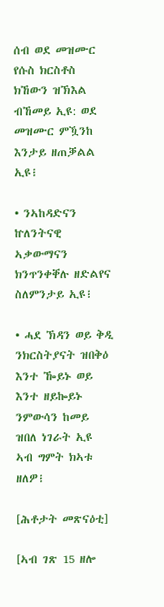ሰብ ወደ መዝሙር የሱስ ክርስቶስ ክኸውን ዝኽእል ብኸመይ ኢዩ: ወደ መዝሙር ምዃንከ እንታይ ዘጠቓልል ኢዩ፧

• ንኣከዳድናን ኵለንትናዊ ኣቃውማናን ክንጥንቀቐሉ ዘድልየና ስለምንታይ ኢዩ፧

• ሓደ ኽዳን ወይ ቅዲ ንክርስትያናት ዝበቅዕ እንተ ዀይኑ ወይ እንተ ዘይኰይኑ ንምውሳን ከመይ ዝበለ ነገራት ኢዩ ኣብ ግምት ክኣቱ ዘለዎ፧

[ሕቶታት መጽናዕቲ]

[ኣብ ገጽ 15 ዘሎ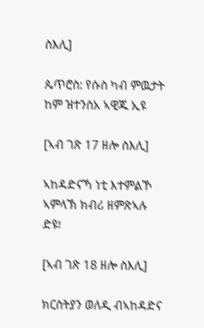ስእሊ]

ጴጥሮስ: የሱስ ካብ ምዉታት ከም ዝተንስአ ኣዊጁ ኢዩ

[ኣብ ገጽ 17 ዘሎ ስእሊ]

ኣከዳድናኻ ነቲ እተምልኾ ኣምላኽ ክብሪ ዘምጽኣሉ ድዩ፧

[ኣብ ገጽ 18 ዘሎ ስእሊ]

ክርስትያን ወለዲ ብኣከዳድና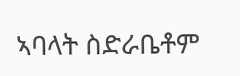ኣባላት ስድራቤቶም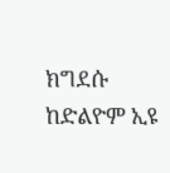ክግደሱ ከድልዮም ኢዩ